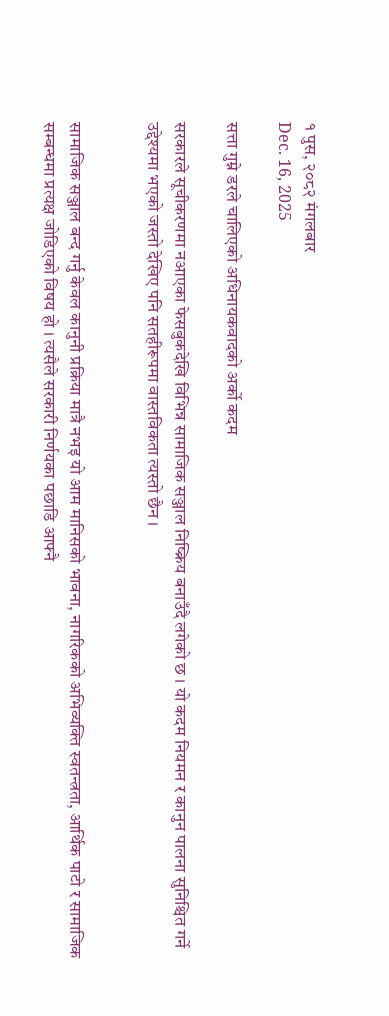१ पुस, २०८२ मंगलबार
Dec. 16, 2025

सत्ता गुम्ने डरले चालिएको अधिनायकवादको अर्को कदम

सरकारले सूचीकरणमा नआएका फेसबुकदेखि विभिन्न सामाजिक सञ्जाल निष्क्रिय बनाउँदै लगेको छ । यो कदम नियमन र कानुन पालना सुनिश्चित गर्ने उद्देश्यमा भएको जस्तो देखिए पनि सतहीरूपमा वास्तविकता त्यस्तो छैन ।


सामाजिक सञ्जाल बन्द गर्नु केवल कानुनी प्रक्रिया मात्रै नभइ यो आम मानिसको भावना, नागरिकको अभिव्यक्ति स्वतन्त्रता, आर्थिक पाटो र सामाजिक सम्बन्धमा प्रत्यक्ष जोडिएको विषय हो । त्यसैले सरकारी निर्णयका पछाडि आफ्नै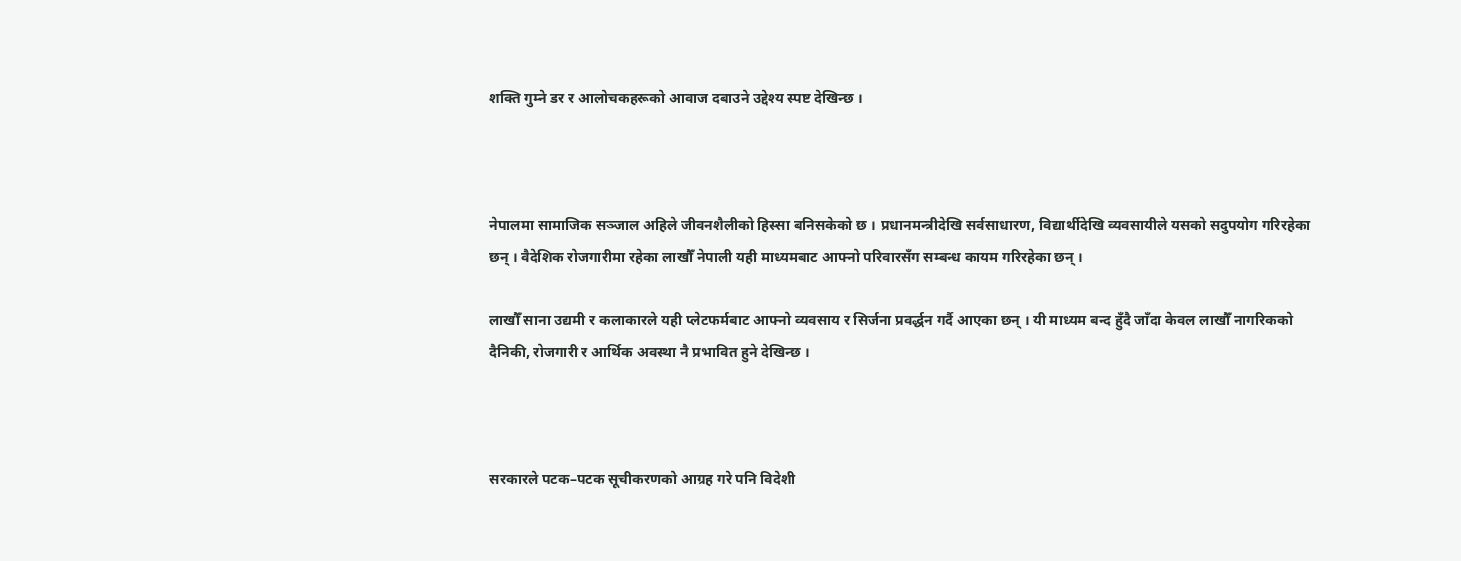शक्ति गुम्ने डर र आलोचकहरूको आवाज दबाउने उद्देश्य स्पष्ट देखिन्छ ।



नेपालमा सामाजिक सञ्जाल अहिले जीवनशैलीको हिस्सा बनिसकेको छ । प्रधानमन्त्रीदेखि सर्वसाधारण, विद्यार्थीदेखि व्यवसायीले यसको सदुपयोग गरिरहेका छन् । वैदेशिक रोजगारीमा रहेका लाखौँ नेपाली यही माध्यमबाट आफ्नो परिवारसँग सम्बन्ध कायम गरिरहेका छन् ।

लाखौँ साना उद्यमी र कलाकारले यही प्लेटफर्मबाट आफ्नो व्यवसाय र सिर्जना प्रवर्द्धन गर्दै आएका छन् । यी माध्यम बन्द हुँदै जाँदा केवल लाखौँ नागरिकको दैनिकी, रोजगारी र आर्थिक अवस्था नै प्रभावित हुने देखिन्छ ।



सरकारले पटक–पटक सूचीकरणको आग्रह गरे पनि विदेशी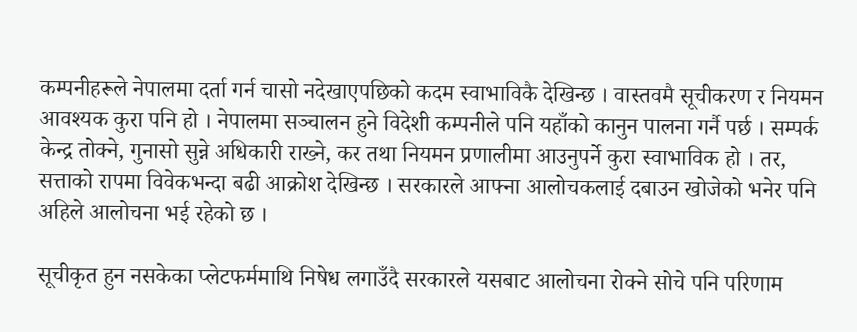कम्पनीहरूले नेपालमा दर्ता गर्न चासो नदेखाएपछिको कदम स्वाभाविकै देखिन्छ । वास्तवमै सूचीकरण र नियमन आवश्यक कुरा पनि हो । नेपालमा सञ्चालन हुने विदेशी कम्पनीले पनि यहाँको कानुन पालना गर्नै पर्छ । सम्पर्क केन्द्र तोक्ने, गुनासो सुन्ने अधिकारी राख्ने, कर तथा नियमन प्रणालीमा आउनुपर्ने कुरा स्वाभाविक हो । तर, सत्ताको रापमा विवेकभन्दा बढी आक्रोश देखिन्छ । सरकारले आफ्ना आलोचकलाई दबाउन खोजेको भनेर पनि अहिले आलोचना भई रहेको छ ।

सूचीकृत हुन नसकेका प्लेटफर्ममाथि निषेध लगाउँदै सरकारले यसबाट आलोचना रोक्ने सोचे पनि परिणाम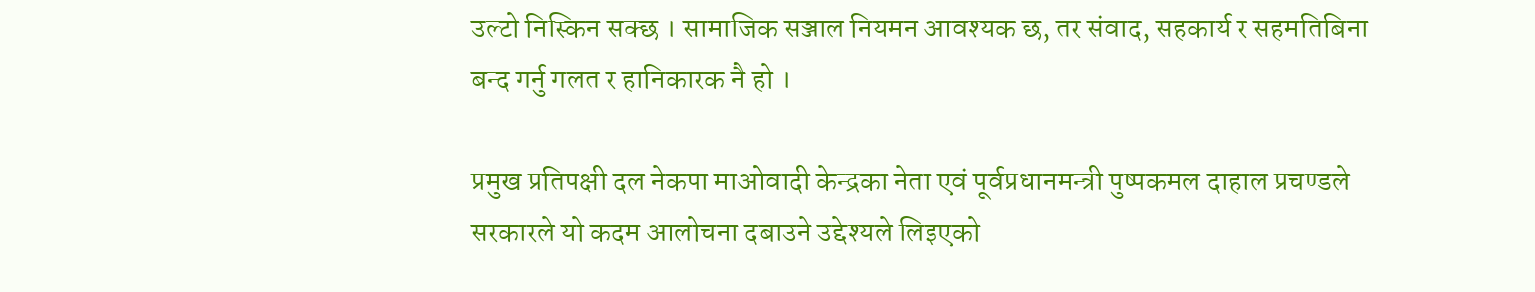उल्टो निस्किन सक्छ । सामाजिक सञ्जाल नियमन आवश्यक छ, तर संवाद, सहकार्य र सहमतिबिना बन्द गर्नु गलत र हानिकारक नै हो ।

प्रमुख प्रतिपक्षी दल नेकपा माओवादी केन्द्रका नेता एवं पूर्वप्रधानमन्त्री पुष्पकमल दाहाल प्रचण्डले सरकारले यो कदम आलोचना दबाउने उद्देश्यले लिइएको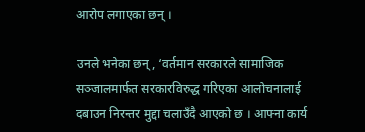आरोप लगाएका छन् ।

उनले भनेका छन्, ‘वर्तमान सरकारले सामाजिक सञ्जालमार्फत सरकारविरुद्ध गरिएका आलोचनालाई दबाउन निरन्तर मुद्दा चलाउँदै आएको छ । आफ्ना कार्य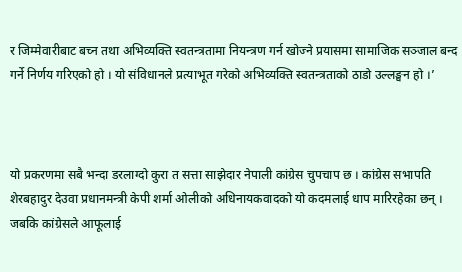र जिम्मेवारीबाट बच्न तथा अभिव्यक्ति स्वतन्त्रतामा नियन्त्रण गर्न खोज्ने प्रयासमा सामाजिक सञ्जाल बन्द गर्ने निर्णय गरिएको हो । यो संविधानले प्रत्याभूत गरेको अभिव्यक्ति स्वतन्त्रताको ठाडो उल्लङ्घन हो ।’



यो प्रकरणमा सबै भन्दा डरलाग्दो कुरा त सत्ता साझेदार नेपाली कांग्रेस चुपचाप छ । कांग्रेस सभापति शेरबहादुर देउवा प्रधानमन्त्री केपी शर्मा ओलीको अधिनायकवादको यो कदमलाई धाप मारिरहेका छन् । जबकि कांग्रेसले आफूलाई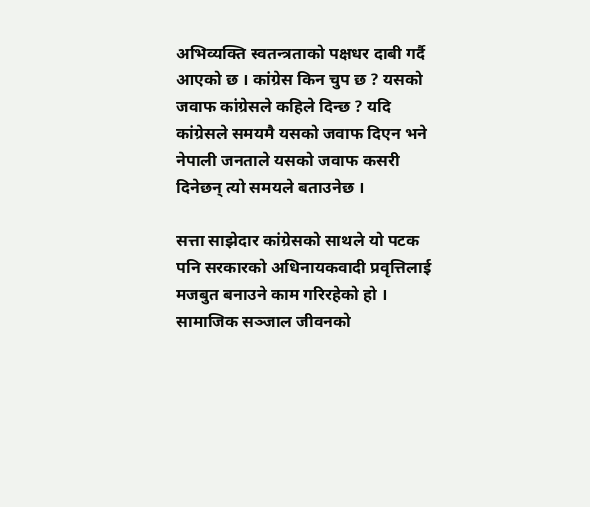अभिव्यक्ति स्वतन्त्रताको पक्षधर दाबी गर्दै आएको छ । कांग्रेस किन चुप छ ? यसको जवाफ कांग्रेसले कहिले दिन्छ ? यदि कांग्रेसले समयमै यसको जवाफ दिएन भने नेपाली जनताले यसको जवाफ कसरी दिनेछन् त्यो समयले बताउनेछ ।

सत्ता साझेदार कांग्रेसको साथले यो पटक पनि सरकारको अधिनायकवादी प्रवृत्तिलाई मजबुत बनाउने काम गरिरहेको हो । सामाजिक सञ्जाल जीवनको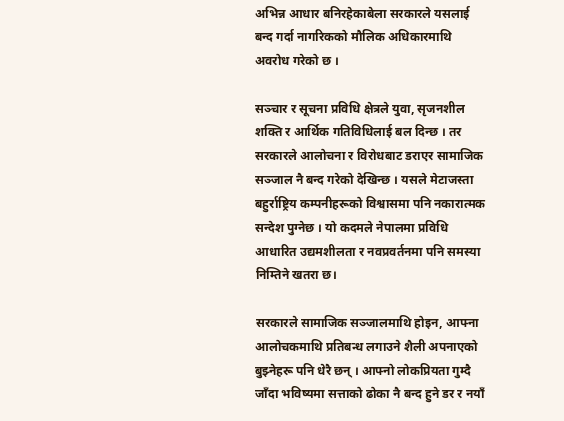अभिन्न आधार बनिरहेकाबेला सरकारले यसलाई बन्द गर्दा नागरिकको मौलिक अधिकारमाथि अवरोध गरेको छ ।

सञ्चार र सूचना प्रविधि क्षेत्रले युवा, सृजनशील शक्ति र आर्थिक गतिविधिलाई बल दिन्छ । तर सरकारले आलोचना र विरोधबाट डराएर सामाजिक सञ्जाल नै बन्द गरेको देखिन्छ । यसले मेटाजस्ता बहुर्राष्ट्रिय कम्पनीहरूको विश्वासमा पनि नकारात्मक सन्देश पुग्नेछ । यो कदमले नेपालमा प्रविधि आधारित उद्यमशीलता र नवप्रवर्तनमा पनि समस्या निम्तिने खतरा छ।

सरकारले सामाजिक सञ्जालमाथि होइन, आफ्ना आलोचकमाथि प्रतिबन्ध लगाउने शैली अपनाएको बुझ्नेहरू पनि धेरै छन् । आफ्नो लोकप्रियता गुम्दै जाँदा भविष्यमा सत्ताको ढोका नै बन्द हुने डर र नयाँ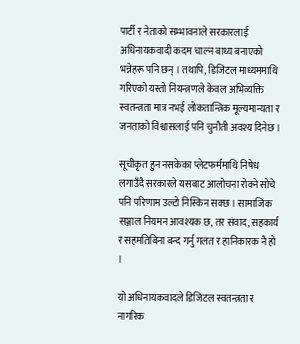पार्टी र नेताको सम्भावनाले सरकारलाई अधिनायकवादी कदम चाल्न बाध्य बनाएको भन्नेहरू पनि छन् । तथापि, डिजिटल माध्यममाथि गरिएको यस्तो नियन्त्रणले केवल अभिव्यक्ति स्वतन्त्रता मात्र नभई लोकतान्त्रिक मूल्यमान्यता र जनताको विश्वासलाई पनि चुनौती अवश्य दिनेछ ।

सूचीकृत हुन नसकेका प्लेटफर्ममाथि निषेध लगाउँदै सरकारले यसबाट आलोचना रोक्ने सोचे पनि परिणाम उल्टो निस्किन सक्छ । सामाजिक सञ्जाल नियमन आवश्यक छ, तर संवाद, सहकार्य र सहमतिबिना बन्द गर्नु गलत र हानिकारक नै हो ।

यो अधिनायकवादले डिजिटल स्वतन्त्रता र नागरिक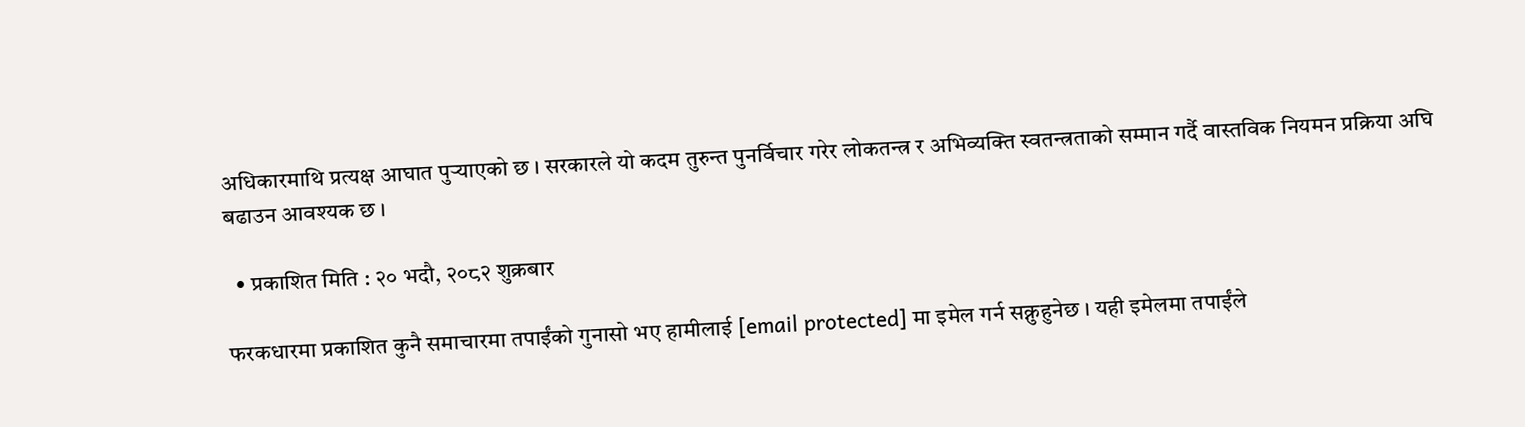अधिकारमाथि प्रत्यक्ष आघात पुर्‍याएको छ । सरकारले यो कदम तुरुन्त पुनर्विचार गरेर लोकतन्त्र र अभिव्यक्ति स्वतन्त्रताको सम्मान गर्दै वास्तविक नियमन प्रक्रिया अघि बढाउन आवश्यक छ ।

  • प्रकाशित मिति : २० भदौ, २०८२ शुक्रबार

फरकधारमा प्रकाशित कुनै समाचारमा तपाईंको गुनासो भए हामीलाई [email protected] मा इमेल गर्न सक्नुहुनेछ । यही इमेलमा तपाईंले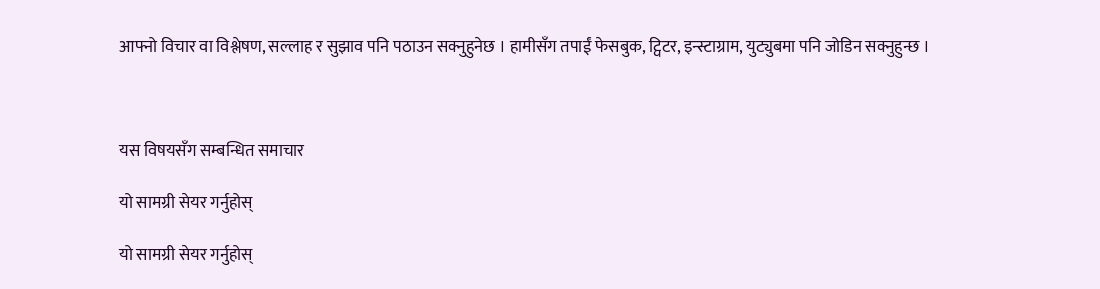आफ्नो विचार वा विश्लेषण, सल्लाह र सुझाव पनि पठाउन सक्नुहुनेछ । हामीसँग तपाईं फेसबुक, ट्विटर, इन्स्टाग्राम, युट्युबमा पनि जोडिन सक्नुहुन्छ ।



यस विषयसँग सम्बन्धित समाचार

यो सामग्री सेयर गर्नुहोस्

यो सामग्री सेयर गर्नुहोस्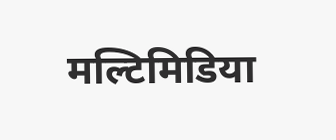मल्टिमिडिया